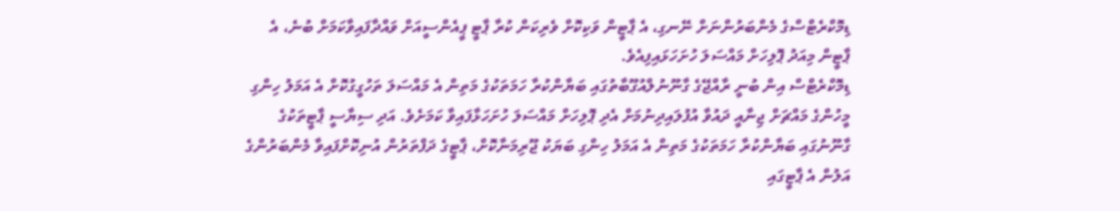ޑިމޮކްރެޓްސްގެ މެންބަރުންނަށް ނޭނގި، އެ ޕާޓީން ވަކިކޮށް ވެރިކަން ކުރާ ޕާޓީ ޕީއެންސީއަށް ވައްދާފައިވާކަމަށް ބުނެ، އެ ޕާޓީން މިއަދު ޕޮލިހަށް މައްސަލަ ހުށަހަޅައިފިއެވެ.
ޑިމޮކްރެޓްސް އިން ބުނީ ރާއްޖޭގެ ގާނޫނުލްއުގޫބާތުގައި ބަޔާންކުރާ ހަމަތަކުގެ މަތިން އެ މައްސަލަ ތަހުގީގުކޮށް އެ އަމަލު ހިންގި މީހުންގެ މައްޗަށް ޖިނާއީ ދައުވާ އުފުލައިދިނުމަށް އެދި ޕޮލިހަށް މައްސަލަ ހުށަހަޅާފައިވާ ކަމަށެވެ. އަދި ސިޔާސީ ޕާޓީތަކުގެ ގާނޫނުގައި ބަޔާންކުރާ ހަމަތަކުގެ މަތިން އެ އަމަލު ހިންގި ބަޔަކު ޖޫރިމަނާކޮށް، ޕާޓީގެ ދަފްތަރުން އުނިކޮށްފައިވާ މެންބަރުންގެ އަލުން އެ ޕާޓީގައި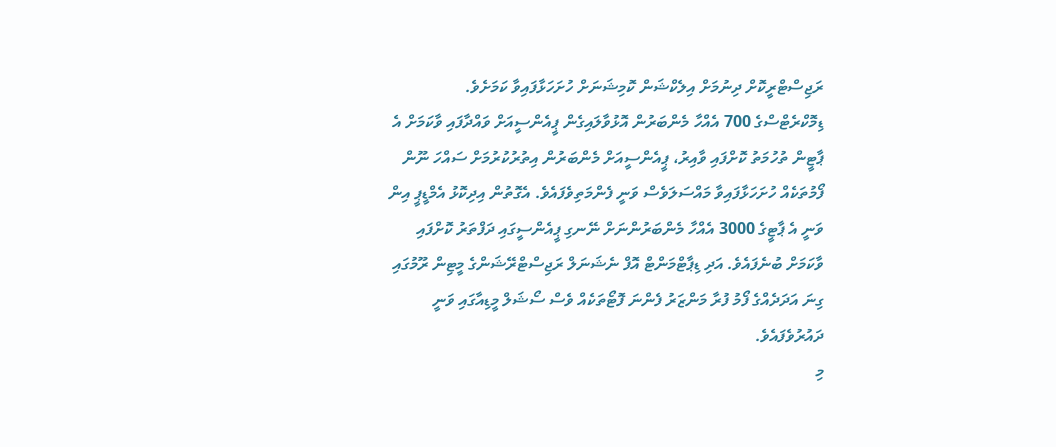ރަޖިސްޓްރީކޮށް ދިނުމަށް އިލެކްޝަން ކޮމިޝަނަށް ހުށަހަޅާފައިވާ ކަމަށެވެ.
ޑިމޮކްރެޓްސްގެ 700 އެއްހާ މެންބަރުން އޮޅުވާލައިގެން ޕީއެންސީއަށް ވައްދާފައި ވާކަމަށް އެ ޕާޓީން ތުހުމަތު ކޮށްފައި ވާއިރު، ޕީއެންސީއަށް މެންބަރުން އިތުރުކުރުމަށް ސައްހަ ނޫން ފޯމުތަކެއް ހުށަހަޅާފައިވާ މައްސަލަވެސް ވަނީ ފެންމަތިވެފައެވެ. އެގޮތުން އިދިކޮޅު އެމްޑީޕީ އިން ވަނީ އެ ޕާޓީގެ 3000 އެއްހާ މެންބަރުންނަށް ނޭނގި ޕީއެންސީގައި ދަފްތަރު ކޮށްފައި ވާކަމަށް ބުނެފައެވެ. އަދި ޑިޕާޓްމަންޓް އޮފް ނެޝަނަލް ރަޖިސްޓްރޭޝަންގެ މީޓިން ރޫމުގައި ގިނަ އަދަދެއްގެ ފޯމު ފުރާ މަންޒަރު ފެންނަ ފޮޓޯތަކެއް ވެސް ސޯޝަލް މީޑިއާގައި ވަނީ ދައުރުވެފައެވެ.
މި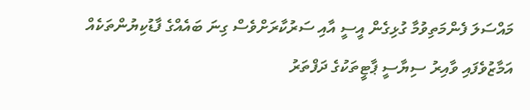މައްސަލަ ފެންމަތިވުމާ ގުޅިގެން އީސީ އާއި ސަރުކާރަށްވެސް ގިނަ ބައެއްގެ ފާޑުކިޔުންތަކެއް އަމާޒުވެފައި ވާއިރު ސިޔާސީ ޕާޓީތަކުގެ ދަފްތަރު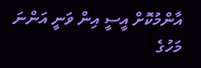އާންމުކޮށް އީސީ އިން ވަނީ އަންނަ މަހުގެ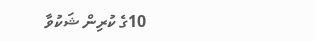10ގެ ކުރިން ޝަކުވާ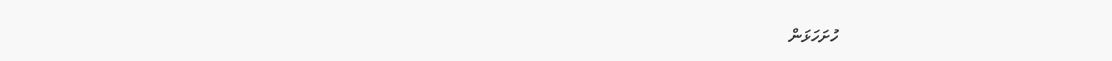ހުށަހަޅަން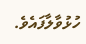ހުޅުވާލާފައެވެ.